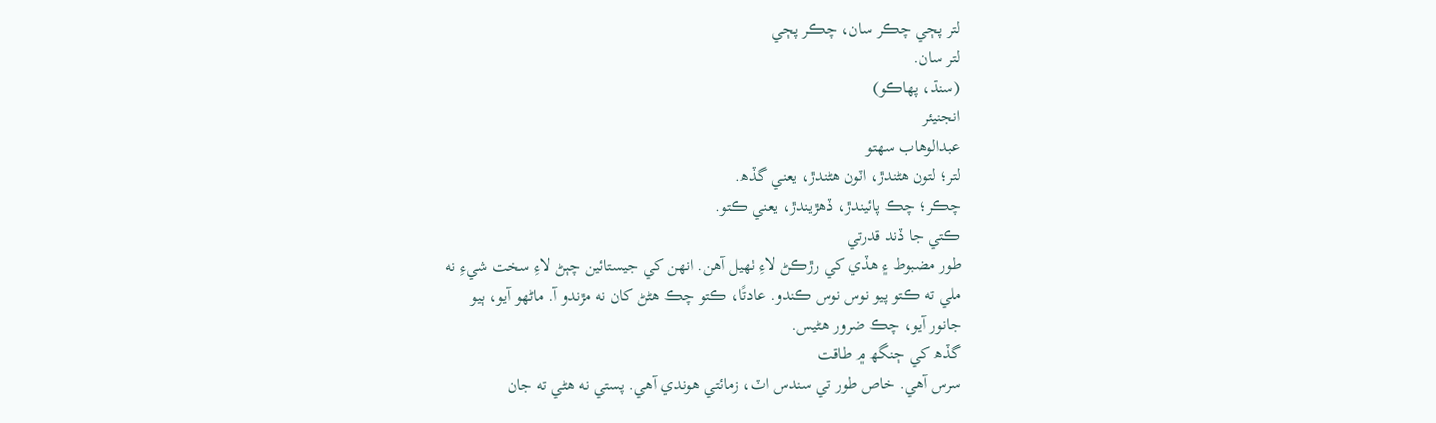لتر پڄي چڪر سان، چڪر پڄي
لتر سان.
(سنڌ، پھاڪو)
انجنيئر
عبدالوھاب سھتو
لتر؛ لتون ھڻندڙ، اٽون ھڻندڙ، يعني گڏھ.
چڪر؛ چڪ پائيندڙ، ڏھڙيندڙ، يعني ڪتو.
ڪتي جا ڏند قدرتي
طور مضبوط ۽ ھڏي کي رڙڪڻ لاءِ ٺھيل آھن. انھن کي جيستائين چٻڻ لاءِ سخت شيءِ نه
ملي ته ڪتو پيو نوس نوس ڪندو. عادتًا، ڪتو چڪ ھڻڻ کان نه مڙندو آ. ماڻھو آيو، ٻيو
جانور آيو، چڪ ضرور ھڻيس.
گڏھ کي ڄنگھ ۾ طاقت
سرس آھي. خاص طور تي سندس اٽ، زمائتي ھوندي آھي. پستي نه ھڻي ته جان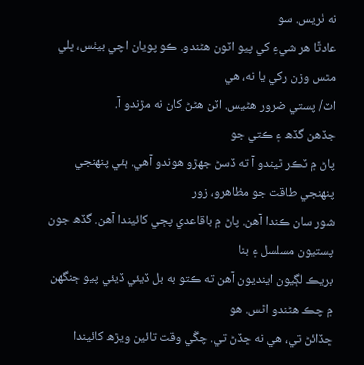نه ٺريس. سو
عادتًا ھر شيءِ کي پيو اٽون ھڻندو. ڪو پويان اچي بيٺس، ڀلي مٿس وزن رکي يا نه، ھي
اٽ/ پستي ضرور ھڻيس. اٽن ھڻڻ کان نه مڙندو آ.
جڏھن گڏھ ۽ ڪتي جو
پاڻ ۾ ٽڪر ٿيندو آ ته ڏسڻ جھڙو ھوندو آھي. ٻئي پنھنجي پنھنجي طاقت جو مظاھرو، زور
شور سان ڪندا آھن. پاڻ ۾ باقاعدي پڄي کائيندا آھن. گڏھ جون پستيون مسلسل ۽ بنا
بريڪ لڳيون اينديون آھن ته ڪتو به بل ڏيئي ڏيئي پيو ڄنگھن ۾ چڪ ھڻندو اٿس. ھو
ڇڏائڻ تي، ھي نه ڇڏڻ تي. چڱي وقت تائين ويڙھ کائيندا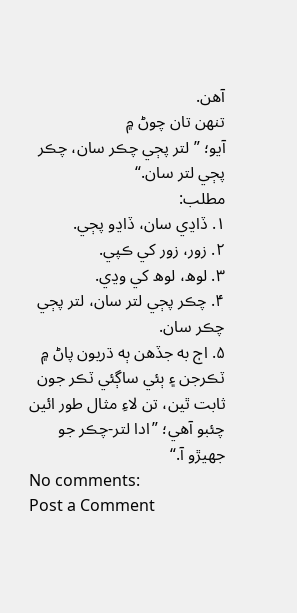آھن.
تنھن تان چوڻ ۾
آيو؛ ”لتر پڄي چڪر سان، چڪر پڄي لتر سان.“
مطلب:
۱. ڏاڍي سان، ڏاڍو پڄي.
۲. زور، زور کي ڪپي.
۳. لوھ، لوھ کي وڍي.
۴. چڪر پڄي لتر سان، لتر پڄي چڪر سان.
۵. اڄ به جڏھن ٻه ڌريون پاڻ ۾ ٽڪرجن ۽ ٻئي ساڳئي ٽڪر جون ثابت ٿين، تن لاءِ مثال طور ائين چئبو آھي؛ ”ادا لتر-چڪر جو جھيڙو آ.“
No comments:
Post a Comment